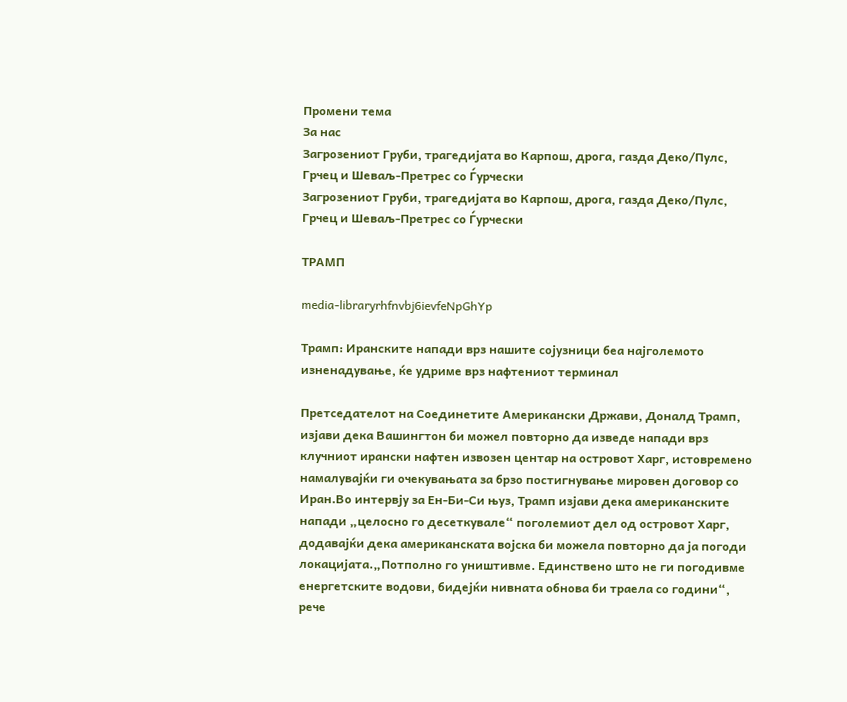Промени тема
За нас
Загрозениот Груби, трагедијата во Карпош, дрога, газда Деко/Пулс, Грчец и Шеваљ-Претрес со Ѓурчески
Загрозениот Груби, трагедијата во Карпош, дрога, газда Деко/Пулс, Грчец и Шеваљ-Претрес со Ѓурчески

ТРАМП

media-libraryrhfnvbj6ievfeNpGhYp

Трамп: Иранските напади врз нашите сојузници беа најголемото изненадување, ќе удриме врз нафтениот терминал

Претседателот на Соединетите Американски Држави, Доналд Трамп, изјави дека Вашингтон би можел повторно да изведе напади врз клучниот ирански нафтен извозен центар на островот Харг, истовремено намалувајќи ги очекувањата за брзо постигнување мировен договор со Иран.Во интервју за Ен-Би-Си њуз, Трамп изјави дека американските напади „целосно го десеткувале“ поголемиот дел од островот Харг, додавајќи дека американската војска би можела повторно да ја погоди локацијата.„Потполно го уништивме. Единствено што не ги погодивме енергетските водови, бидејќи нивната обнова би траела со години“, рече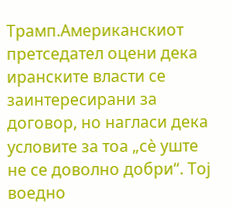Трамп.Американскиот претседател оцени дека иранските власти се заинтересирани за договор, но нагласи дека условите за тоа „сè уште не се доволно добри“. Тој воедно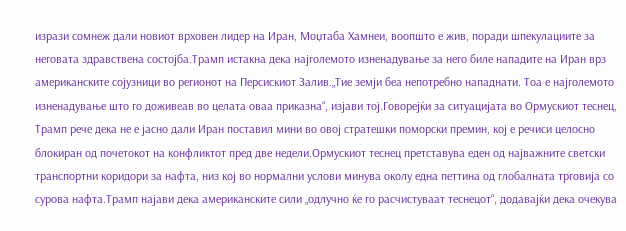изрази сомнеж дали новиот врховен лидер на Иран, Моџтаба Хамнеи, воопшто е жив, поради шпекулациите за неговата здравствена состојба.Трамп истакна дека најголемото изненадување за него биле нападите на Иран врз американските сојузници во регионот на Персискиот Залив.„Тие земји беа непотребно нападнати. Тоа е најголемото изненадување што го доживеав во целата оваа приказна“, изјави тој.Говорејќи за ситуацијата во Ормускиот теснец, Трамп рече дека не е јасно дали Иран поставил мини во овој стратешки поморски премин, кој е речиси целосно блокиран од почетокот на конфликтот пред две недели.Ормускиот теснец претставува еден од најважните светски транспортни коридори за нафта, низ кој во нормални услови минува околу една петтина од глобалната трговија со сурова нафта.Трамп најави дека американските сили „одлучно ќе го расчистуваат теснецот“, додавајќи дека очекува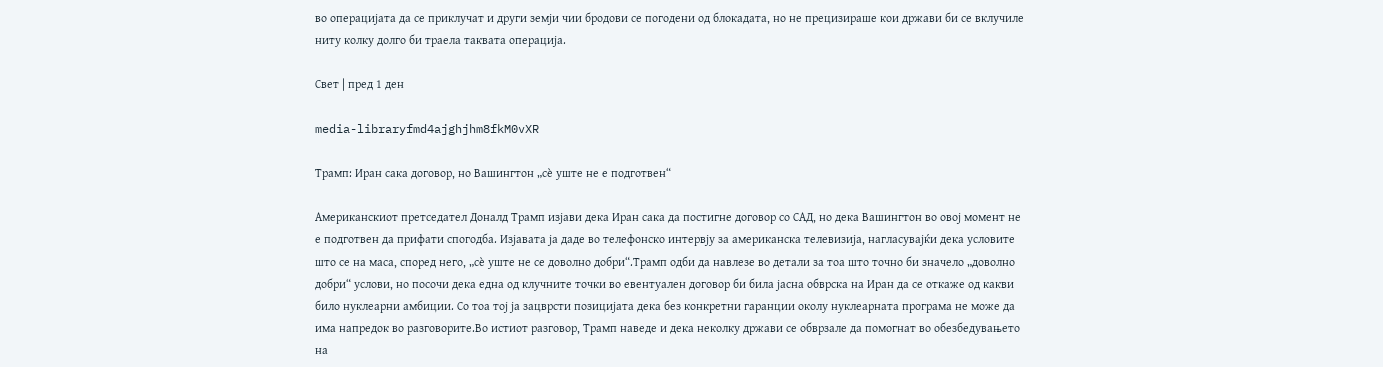во операцијата да се приклучат и други земји чии бродови се погодени од блокадата, но не прецизираше кои држави би се вклучиле ниту колку долго би траела таквата операција.

Свет | пред 1 ден

media-libraryfmd4ajghjhm8fkM0vXR

Трамп: Иран сака договор, но Вашингтон „сѐ уште не е подготвен“

Американскиот претседател Доналд Трамп изјави дека Иран сака да постигне договор со САД, но дека Вашингтон во овој момент не е подготвен да прифати спогодба. Изјавата ја даде во телефонско интервју за американска телевизија, нагласувајќи дека условите што се на маса, според него, „сѐ уште не се доволно добри“.Трамп одби да навлезе во детали за тоа што точно би значело „доволно добри“ услови, но посочи дека една од клучните точки во евентуален договор би била јасна обврска на Иран да се откаже од какви било нуклеарни амбиции. Со тоа тој ја зацврсти позицијата дека без конкретни гаранции околу нуклеарната програма не може да има напредок во разговорите.Во истиот разговор, Трамп наведе и дека неколку држави се обврзале да помогнат во обезбедувањето на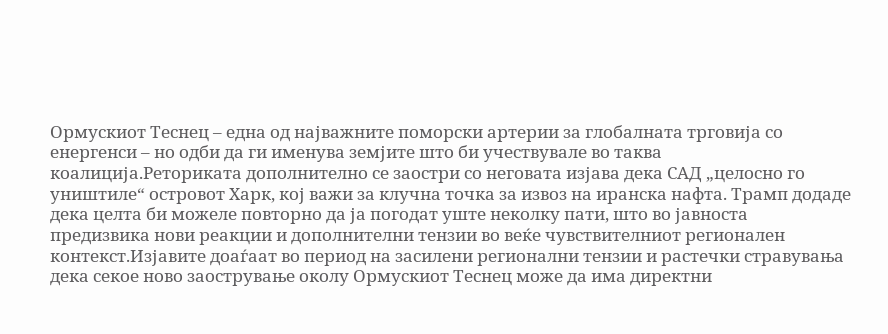Ормускиот Теснец – една од најважните поморски артерии за глобалната трговија со енергенси – но одби да ги именува земјите што би учествувале во таква коалиција.Реториката дополнително се заостри со неговата изјава дека САД „целосно го уништиле“ островот Харк, кој важи за клучна точка за извоз на иранска нафта. Трамп додаде дека целта би можеле повторно да ја погодат уште неколку пати, што во јавноста предизвика нови реакции и дополнителни тензии во веќе чувствителниот регионален контекст.Изјавите доаѓаат во период на засилени регионални тензии и растечки стравувања дека секое ново заострување околу Ормускиот Теснец може да има директни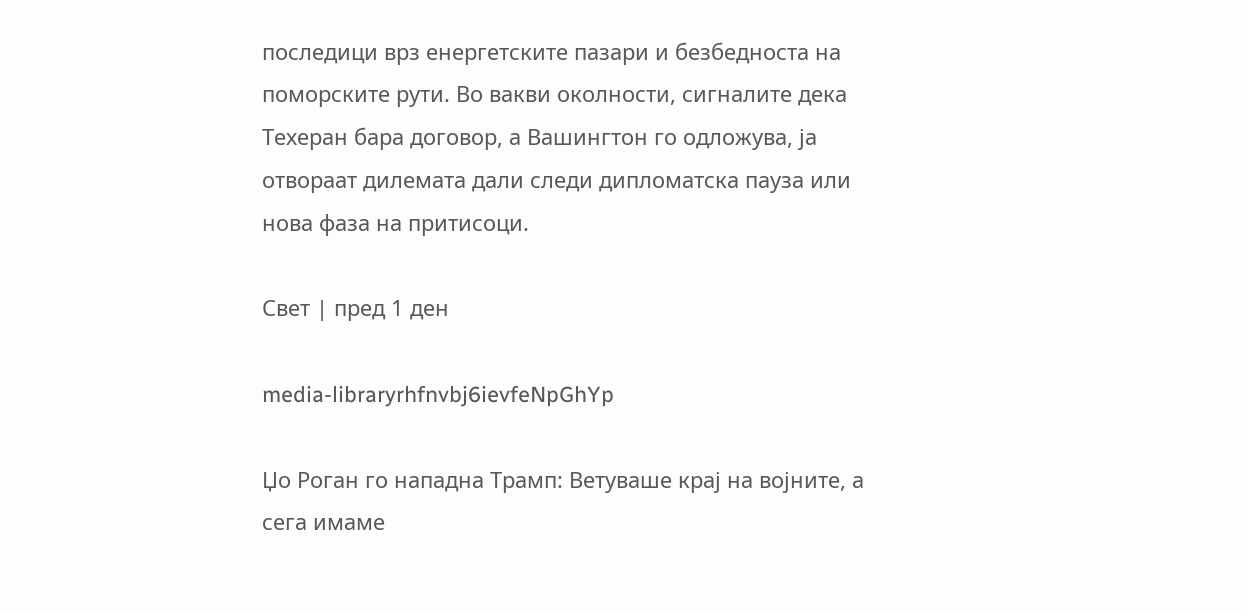последици врз енергетските пазари и безбедноста на поморските рути. Во вакви околности, сигналите дека Техеран бара договор, а Вашингтон го одложува, ја отвораат дилемата дали следи дипломатска пауза или нова фаза на притисоци.

Свет | пред 1 ден

media-libraryrhfnvbj6ievfeNpGhYp

Џо Роган го нападна Трамп: Ветуваше крај на војните, а сега имаме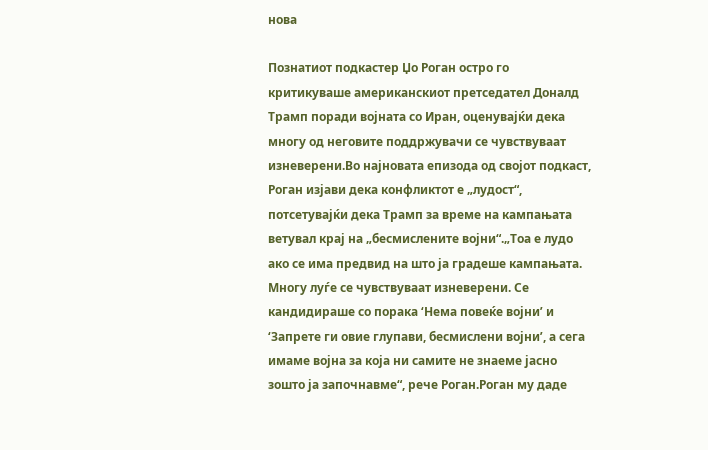нова

Познатиот подкастер Џо Роган остро го критикуваше американскиот претседател Доналд Трамп поради војната со Иран, оценувајќи дека многу од неговите поддржувачи се чувствуваат изневерени.Во најновата епизода од својот подкаст, Роган изјави дека конфликтот е „лудост“, потсетувајќи дека Трамп за време на кампањата ветувал крај на „бесмислените војни“.„Тоа е лудо ако се има предвид на што ја градеше кампањата. Многу луѓе се чувствуваат изневерени. Се кандидираше со порака ‘Нема повеќе војни’ и ‘Запрете ги овие глупави, бесмислени војни’, а сега имаме војна за која ни самите не знаеме јасно зошто ја започнавме“, рече Роган.Роган му даде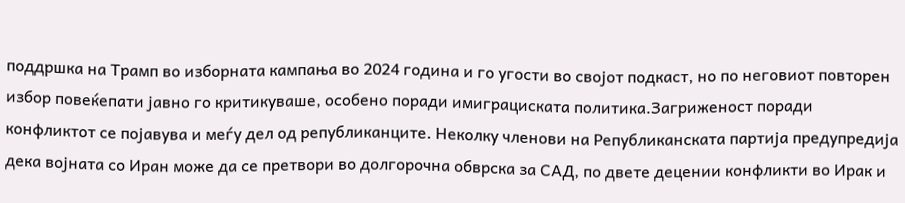поддршка на Трамп во изборната кампања во 2024 година и го угости во својот подкаст, но по неговиот повторен избор повеќепати јавно го критикуваше, особено поради имиграциската политика.Загриженост поради конфликтот се појавува и меѓу дел од републиканците. Неколку членови на Републиканската партија предупредија дека војната со Иран може да се претвори во долгорочна обврска за САД, по двете децении конфликти во Ирак и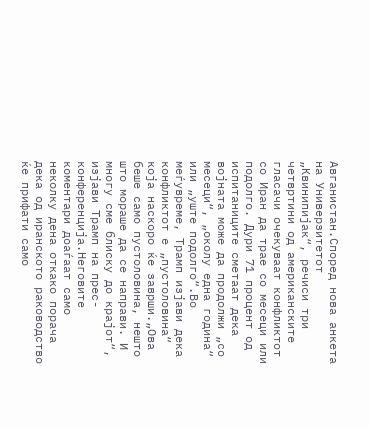Авганистан.Според нова анкета на Универзитетот „Квинипијак“, речиси три четвртини од американските гласачи очекуваат конфликтот со Иран да трае со месеци или подолго. Дури 71 процент од испитаниците сметаат дека војната може да продолжи „со месеци“, „околу една година“ или „уште подолго“.Во меѓувреме, Трамп изјави дека конфликтот е „пустоловина“ која наскоро ќе заврши.„Ова беше само пустоловина, нешто што мораше да се направи. И многу сме блиску до крајот“, изјави Трамп на прес-конференција.Неговите коментари доаѓаат само неколку дена откако порача дека од иранското раководство ќе прифати само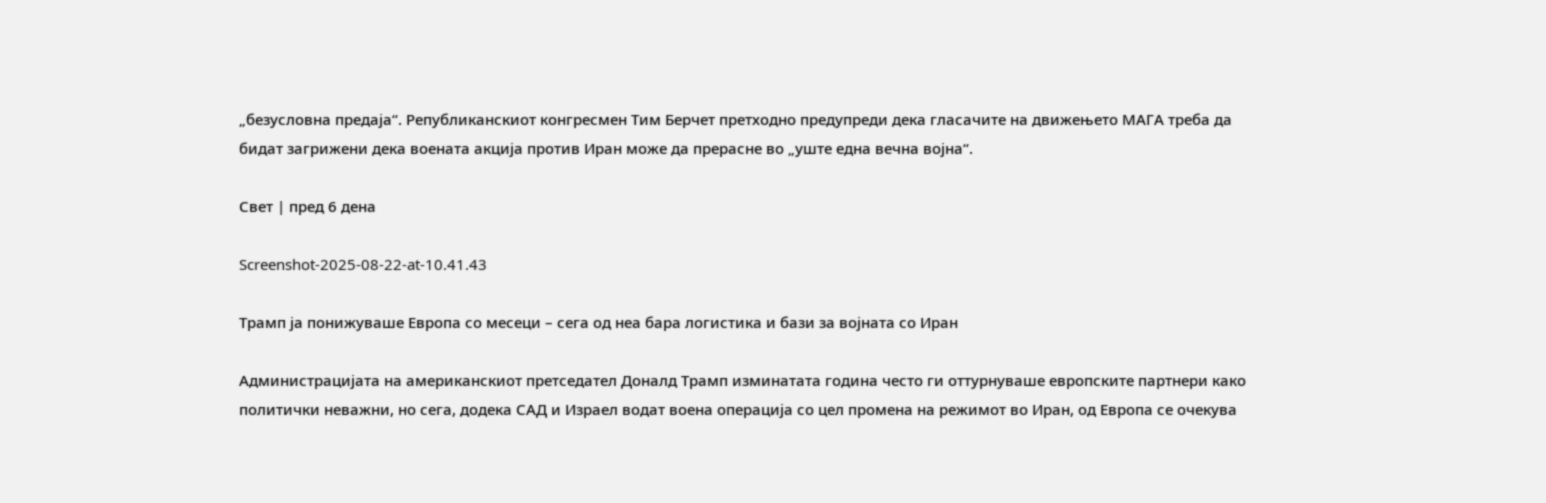„безусловна предаја“. Републиканскиот конгресмен Тим Берчет претходно предупреди дека гласачите на движењето МАГА треба да бидат загрижени дека воената акција против Иран може да прерасне во „уште една вечна војна“.

Свет | пред 6 дена

Screenshot-2025-08-22-at-10.41.43

Трамп ја понижуваше Европа со месеци – сега од неа бара логистика и бази за војната со Иран

Администрацијата на американскиот претседател Доналд Трамп изминатата година често ги оттурнуваше европските партнери како политички неважни, но сега, додека САД и Израел водат воена операција со цел промена на режимот во Иран, од Европа се очекува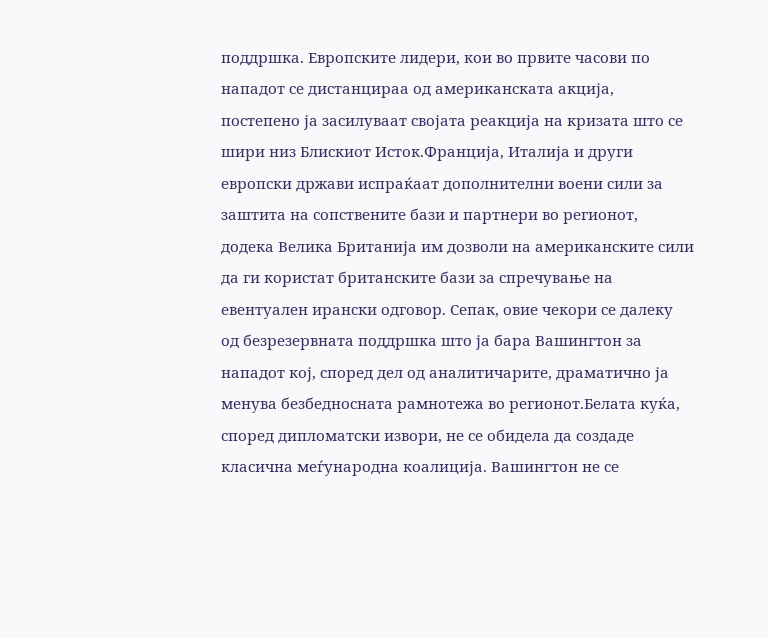поддршка. Европските лидери, кои во првите часови по нападот се дистанцираа од американската акција, постепено ја засилуваат својата реакција на кризата што се шири низ Блискиот Исток.Франција, Италија и други европски држави испраќаат дополнителни воени сили за заштита на сопствените бази и партнери во регионот, додека Велика Британија им дозволи на американските сили да ги користат британските бази за спречување на евентуален ирански одговор. Сепак, овие чекори се далеку од безрезервната поддршка што ја бара Вашингтон за нападот кој, според дел од аналитичарите, драматично ја менува безбедносната рамнотежа во регионот.Белата куќа, според дипломатски извори, не се обидела да создаде класична меѓународна коалиција. Вашингтон не се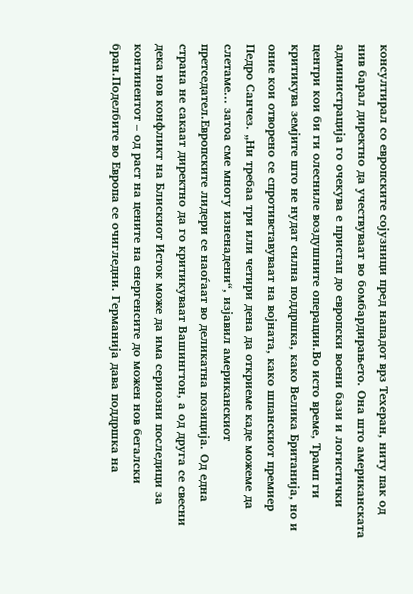консултирал со европските сојузници пред нападот врз Техеран, ниту пак од нив барал директно да учествуваат во бомбардирањето. Она што американската администрација го очекува е пристап до европски воени бази и логистички центри кои би ги олесниле воздушните операции.Во исто време, Трамп ги критикува земјите што не нудат силна поддршка, како Велика Британија, но и оние кои отворено се спротивставуваат на војната, како шпанскиот премиер Педро Санчез. „Ни требаа три или четири дена да откриеме каде можеме да слетаме... затоа сме многу изненадени“, изјавил американскиот претседател.Европските лидери се наоѓаат во деликатна позиција. Од една страна не сакаат директно да го критикуваат Вашингтон, а од друга се свесни дека нов конфликт на Блискиот Исток може да има сериозни последици за континентот – од раст на цените на енергенсите до можен нов бегалски бран.Поделбите во Европа се очигледни. Германија дава поддршка на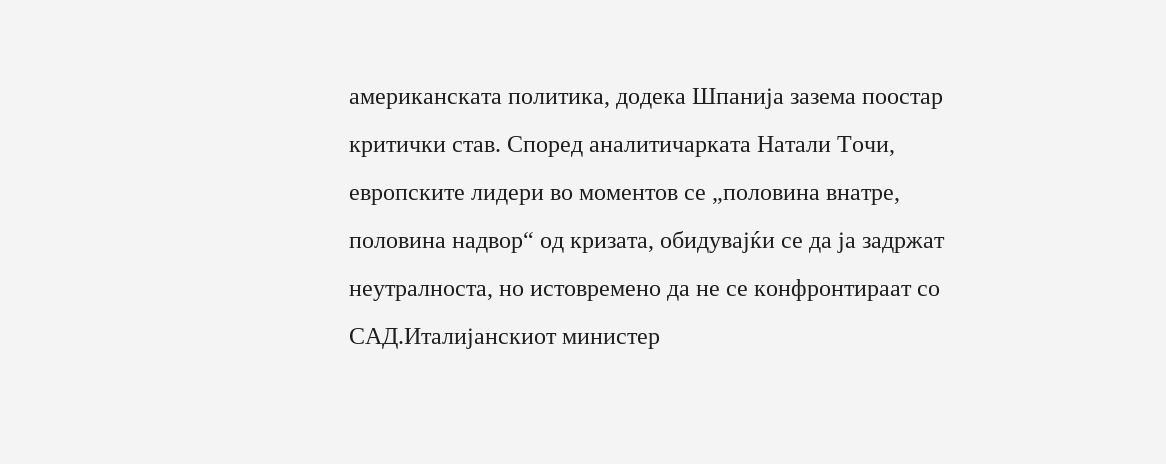американската политика, додека Шпанија зазема поостар критички став. Според аналитичарката Натали Точи, европските лидери во моментов се „половина внатре, половина надвор“ од кризата, обидувајќи се да ја задржат неутралноста, но истовремено да не се конфронтираат со САД.Италијанскиот министер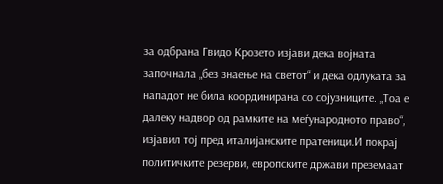за одбрана Гвидо Крозето изјави дека војната започнала „без знаење на светот“ и дека одлуката за нападот не била координирана со сојузниците. „Тоа е далеку надвор од рамките на меѓународното право“, изјавил тој пред италијанските пратеници.И покрај политичките резерви, европските држави преземаат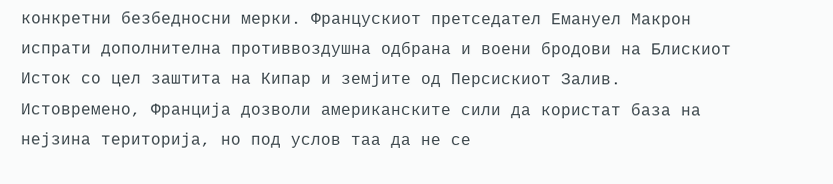конкретни безбедносни мерки. Францускиот претседател Емануел Макрон испрати дополнителна противвоздушна одбрана и воени бродови на Блискиот Исток со цел заштита на Кипар и земјите од Персискиот Залив. Истовремено, Франција дозволи американските сили да користат база на нејзина територија, но под услов таа да не се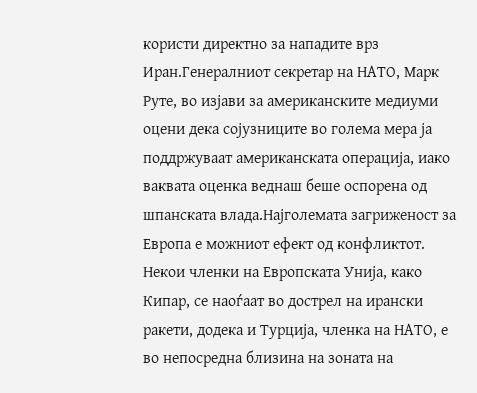користи директно за нападите врз Иран.Генералниот секретар на НАТО, Марк Руте, во изјави за американските медиуми оцени дека сојузниците во голема мера ја поддржуваат американската операција, иако ваквата оценка веднаш беше оспорена од шпанската влада.Најголемата загриженост за Европа е можниот ефект од конфликтот. Некои членки на Европската Унија, како Кипар, се наоѓаат во дострел на ирански ракети, додека и Турција, членка на НАТО, е во непосредна близина на зоната на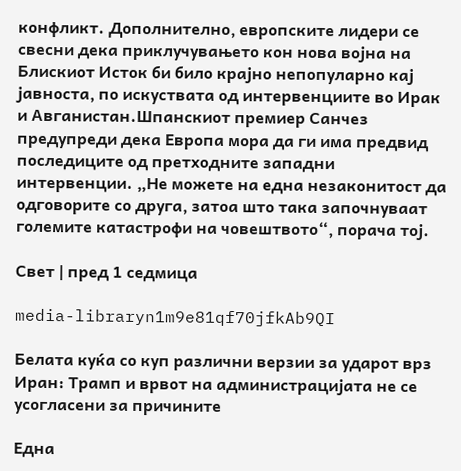конфликт. Дополнително, европските лидери се свесни дека приклучувањето кон нова војна на Блискиот Исток би било крајно непопуларно кај јавноста, по искуствата од интервенциите во Ирак и Авганистан.Шпанскиот премиер Санчез предупреди дека Европа мора да ги има предвид последиците од претходните западни интервенции. „Не можете на една незаконитост да одговорите со друга, затоа што така започнуваат големите катастрофи на човештвото“, порача тој.

Свет | пред 1 седмица

media-libraryn1m9e81qf70jfkAb9QI

Белата куќа со куп различни верзии за ударот врз Иран: Трамп и врвот на администрацијата не се усогласени за причините

Една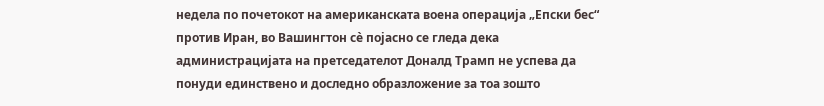недела по почетокот на американската воена операција „Епски бес“ против Иран, во Вашингтон сè појасно се гледа дека администрацијата на претседателот Доналд Трамп не успева да понуди единствено и доследно образложение за тоа зошто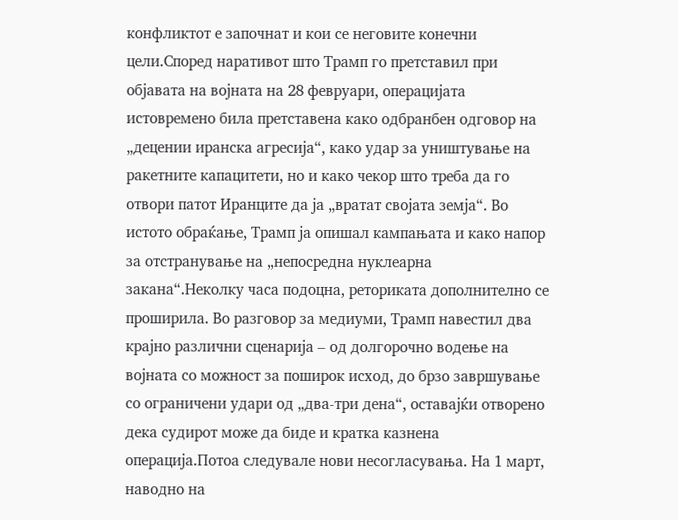конфликтот е започнат и кои се неговите конечни цели.Според наративот што Трамп го претставил при објавата на војната на 28 февруари, операцијата истовремено била претставена како одбранбен одговор на „децении иранска агресија“, како удар за уништување на ракетните капацитети, но и како чекор што треба да го отвори патот Иранците да ја „вратат својата земја“. Во истото обраќање, Трамп ја опишал кампањата и како напор за отстранување на „непосредна нуклеарна закана“.Неколку часа подоцна, реториката дополнително се проширила. Во разговор за медиуми, Трамп навестил два крајно различни сценарија – од долгорочно водење на војната со можност за поширок исход, до брзо завршување со ограничени удари од „два-три дена“, оставајќи отворено дека судирот може да биде и кратка казнена операција.Потоа следувале нови несогласувања. На 1 март, наводно на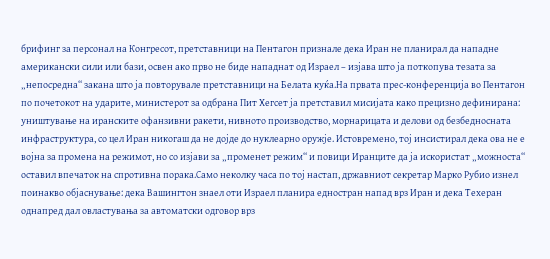брифинг за персонал на Конгресот, претставници на Пентагон признале дека Иран не планирал да нападне американски сили или бази, освен ако прво не биде нападнат од Израел – изјава што ја поткопува тезата за „непосредна“ закана што ја повторувале претставници на Белата куќа.На првата прес-конференција во Пентагон по почетокот на ударите, министерот за одбрана Пит Хегсет ја претставил мисијата како прецизно дефинирана: уништување на иранските офанзивни ракети, нивното производство, морнарицата и делови од безбедносната инфраструктура, со цел Иран никогаш да не дојде до нуклеарно оружје. Истовремено, тој инсистирал дека ова не е војна за промена на режимот, но со изјави за „променет режим“ и повици Иранците да ја искористат „можноста“ оставил впечаток на спротивна порака.Само неколку часа по тој настап, државниот секретар Марко Рубио изнел поинакво објаснување: дека Вашингтон знаел оти Израел планира едностран напад врз Иран и дека Техеран однапред дал овластувања за автоматски одговор врз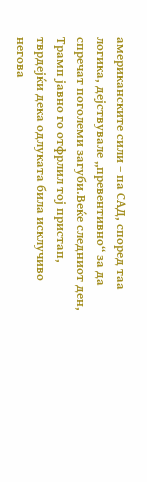американските сили – па САД, според таа логика, дејствувале „превентивно“ за да спречат поголеми загуби.Веќе следниот ден, Трамп јавно го отфрлил тој пристап, тврдејќи дека одлуката била исклучиво негова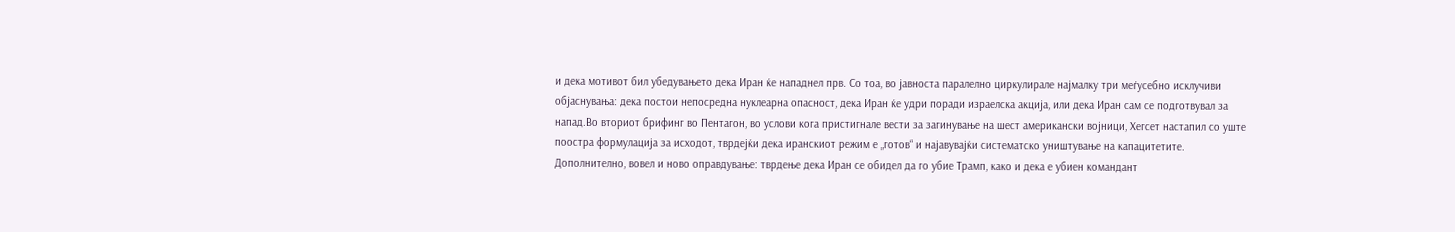и дека мотивот бил убедувањето дека Иран ќе нападнел прв. Со тоа, во јавноста паралелно циркулирале најмалку три меѓусебно исклучиви објаснувања: дека постои непосредна нуклеарна опасност, дека Иран ќе удри поради израелска акција, или дека Иран сам се подготвувал за напад.Во вториот брифинг во Пентагон, во услови кога пристигнале вести за загинување на шест американски војници, Хегсет настапил со уште поостра формулација за исходот, тврдејќи дека иранскиот режим е „готов“ и најавувајќи систематско уништување на капацитетите. Дополнително, вовел и ново оправдување: тврдење дека Иран се обидел да го убие Трамп, како и дека е убиен командант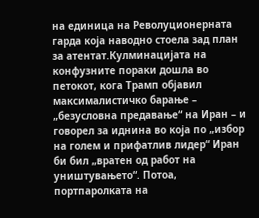на единица на Револуционерната гарда која наводно стоела зад план за атентат.Кулминацијата на конфузните пораки дошла во петокот, кога Трамп објавил максималистичко барање – „безусловна предавање“ на Иран – и говорел за иднина во која по „избор на голем и прифатлив лидер“ Иран би бил „вратен од работ на уништувањето“. Потоа, портпаролката на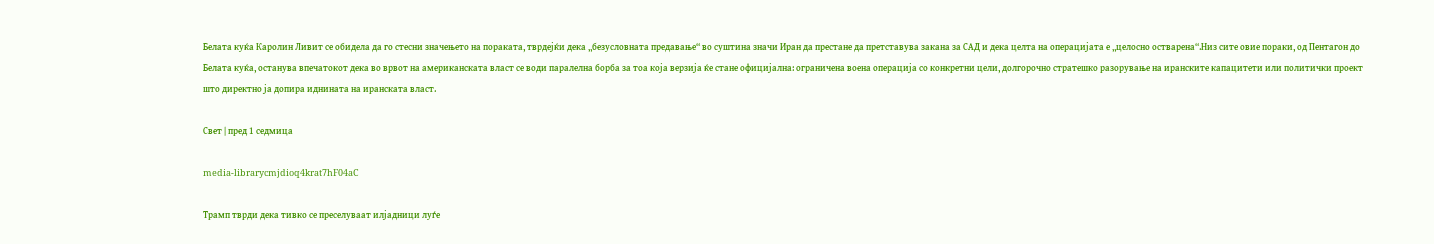Белата куќа Каролин Ливит се обидела да го стесни значењето на пораката, тврдејќи дека „безусловната предавање“ во суштина значи Иран да престане да претставува закана за САД и дека целта на операцијата е „целосно остварена“.Низ сите овие пораки, од Пентагон до Белата куќа, останува впечатокот дека во врвот на американската власт се води паралелна борба за тоа која верзија ќе стане официјална: ограничена воена операција со конкретни цели, долгорочно стратешко разорување на иранските капацитети или политички проект што директно ја допира иднината на иранската власт.

Свет | пред 1 седмица

media-librarycmjdioq4krat7hF04aC

Трамп тврди дека тивко се преселуваат илјадници луѓе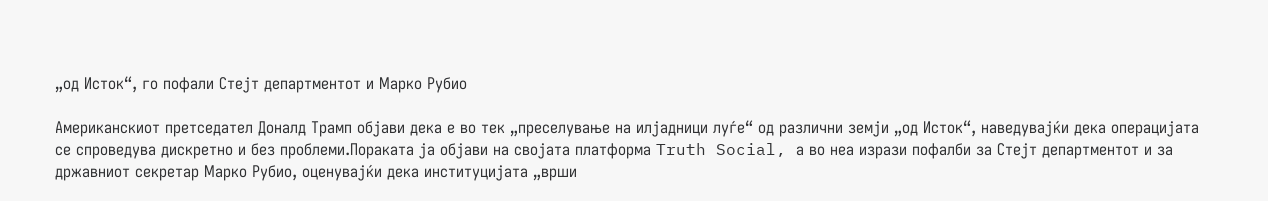„од Исток“, го пофали Стејт департментот и Марко Рубио

Американскиот претседател Доналд Трамп објави дека е во тек „преселување на илјадници луѓе“ од различни земји „од Исток“, наведувајќи дека операцијата се спроведува дискретно и без проблеми.Пораката ја објави на својата платформа Truth Social, а во неа изрази пофалби за Стејт департментот и за државниот секретар Марко Рубио, оценувајќи дека институцијата „врши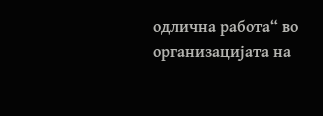одлична работа“ во организацијата на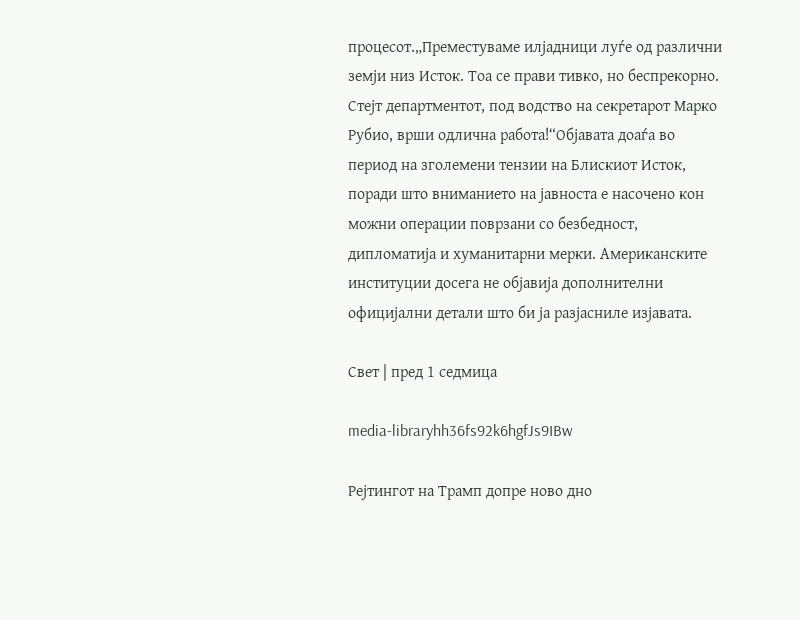процесот.„Преместуваме илјадници луѓе од различни земји низ Исток. Тоа се прави тивко, но беспрекорно. Стејт департментот, под водство на секретарот Марко Рубио, врши одлична работа!“Објавата доаѓа во период на зголемени тензии на Блискиот Исток, поради што вниманието на јавноста е насочено кон можни операции поврзани со безбедност, дипломатија и хуманитарни мерки. Американските институции досега не објавија дополнителни официјални детали што би ја разјасниле изјавата.

Свет | пред 1 седмица

media-libraryhh36fs92k6hgfJs9IBw

Рејтингот на Трамп допре ново дно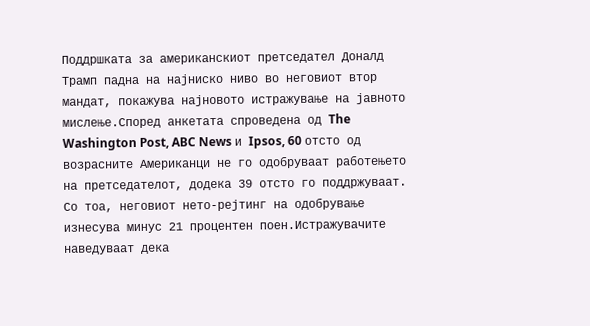Поддршката за американскиот претседател Доналд Трамп падна на најниско ниво во неговиот втор мандат, покажува најновото истражување на јавното мислење.Според анкетата спроведена од The Washington Post, ABC News и Ipsos, 60 отсто од возрасните Американци не го одобруваат работењето на претседателот, додека 39 отсто го поддржуваат. Со тоа, неговиот нето-рејтинг на одобрување изнесува минус 21 процентен поен.Истражувачите наведуваат дека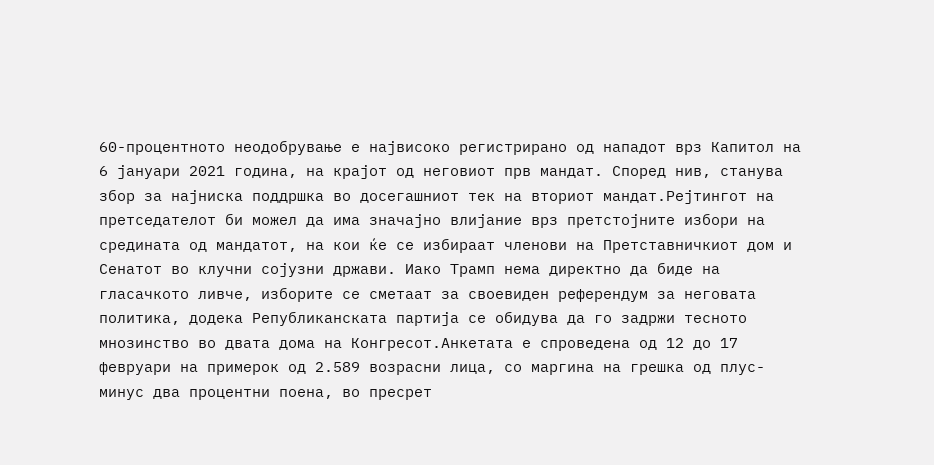60-процентното неодобрување е највисоко регистрирано од нападот врз Капитол на 6 јануари 2021 година, на крајот од неговиот прв мандат. Според нив, станува збор за најниска поддршка во досегашниот тек на вториот мандат.Рејтингот на претседателот би можел да има значајно влијание врз претстојните избори на средината од мандатот, на кои ќе се избираат членови на Претставничкиот дом и Сенатот во клучни сојузни држави. Иако Трамп нема директно да биде на гласачкото ливче, изборите се сметаат за своевиден референдум за неговата политика, додека Републиканската партија се обидува да го задржи тесното мнозинство во двата дома на Конгресот.Анкетата е спроведена од 12 до 17 февруари на примерок од 2.589 возрасни лица, со маргина на грешка од плус-минус два процентни поена, во пресрет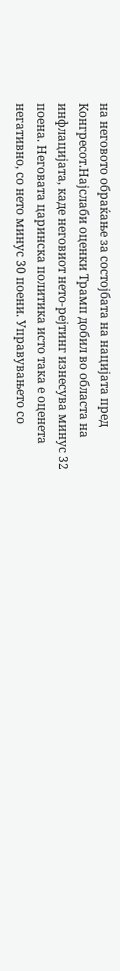на неговото обраќање за состојбата на нацијата пред Конгресот.Најслаби оценки Трамп добил во областа на инфлацијата, каде неговиот нето-рејтинг изнесува минус 32 поена. Неговата царинска политика исто така е оценета негативно, со нето минус 30 поени. Управувањето со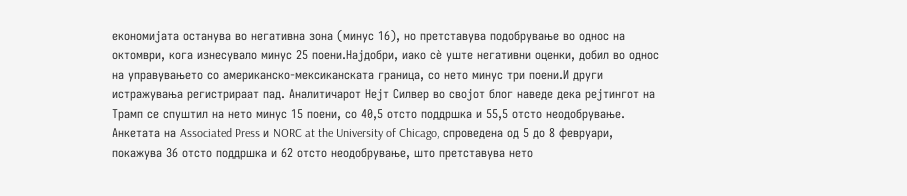економијата останува во негативна зона (минус 16), но претставува подобрување во однос на октомври, кога изнесувало минус 25 поени.Најдобри, иако сè уште негативни оценки, добил во однос на управувањето со американско-мексиканската граница, со нето минус три поени.И други истражувања регистрираат пад. Аналитичарот Нејт Силвер во својот блог наведе дека рејтингот на Трамп се спуштил на нето минус 15 поени, со 40,5 отсто поддршка и 55,5 отсто неодобрување. Анкетата на Associated Press и NORC at the University of Chicago, спроведена од 5 до 8 февруари, покажува 36 отсто поддршка и 62 отсто неодобрување, што претставува нето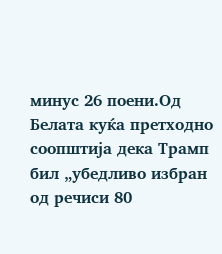минус 26 поени.Од Белата куќа претходно соопштија дека Трамп бил „убедливо избран од речиси 80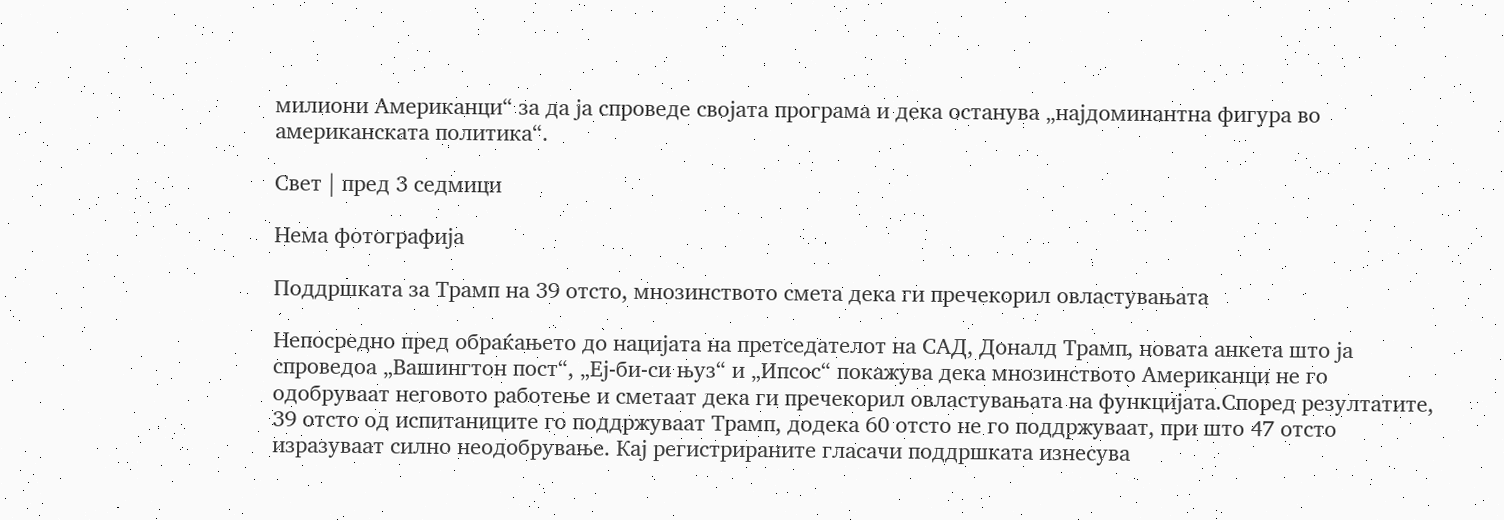милиони Американци“ за да ја спроведе својата програма и дека останува „најдоминантна фигура во американската политика“.

Свет | пред 3 седмици

Нема фотографија

Поддршката за Трамп на 39 отсто, мнозинството смета дека ги пречекорил овластувањата

Непосредно пред обраќањето до нацијата на претседателот на САД, Доналд Трамп, новата анкета што ја спроведоа „Вашингтон пост“, „Еј-би-си њуз“ и „Ипсос“ покажува дека мнозинството Американци не го одобруваат неговото работење и сметаат дека ги пречекорил овластувањата на функцијата.Според резултатите, 39 отсто од испитаниците го поддржуваат Трамп, додека 60 отсто не го поддржуваат, при што 47 отсто изразуваат силно неодобрување. Кај регистрираните гласачи поддршката изнесува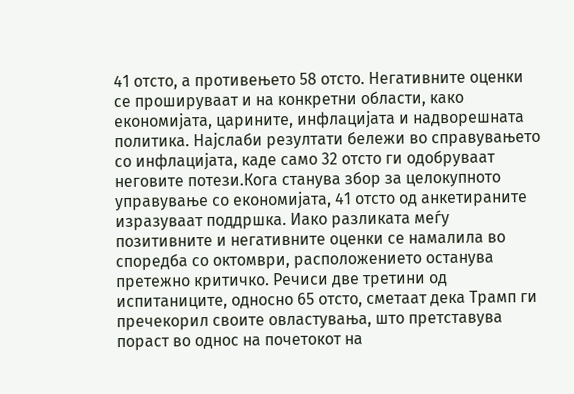41 отсто, а противењето 58 отсто. Негативните оценки се прошируваат и на конкретни области, како економијата, царините, инфлацијата и надворешната политика. Најслаби резултати бележи во справувањето со инфлацијата, каде само 32 отсто ги одобруваат неговите потези.Кога станува збор за целокупното управување со економијата, 41 отсто од анкетираните изразуваат поддршка. Иако разликата меѓу позитивните и негативните оценки се намалила во споредба со октомври, расположението останува претежно критичко. Речиси две третини од испитаниците, односно 65 отсто, сметаат дека Трамп ги пречекорил своите овластувања, што претставува пораст во однос на почетокот на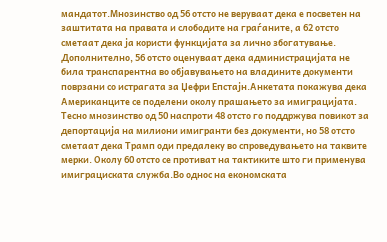мандатот.Мнозинство од 56 отсто не веруваат дека е посветен на заштитата на правата и слободите на граѓаните, а 62 отсто сметаат дека ја користи функцијата за лично збогатување. Дополнително, 56 отсто оценуваат дека администрацијата не била транспарентна во објавувањето на владините документи поврзани со истрагата за Џефри Епстајн.Анкетата покажува дека Американците се поделени околу прашањето за имиграцијата. Тесно мнозинство од 50 наспроти 48 отсто го поддржува повикот за депортација на милиони имигранти без документи, но 58 отсто сметаат дека Трамп оди предалеку во спроведувањето на таквите мерки. Околу 60 отсто се противат на тактиките што ги применува имиграциската служба.Во однос на економската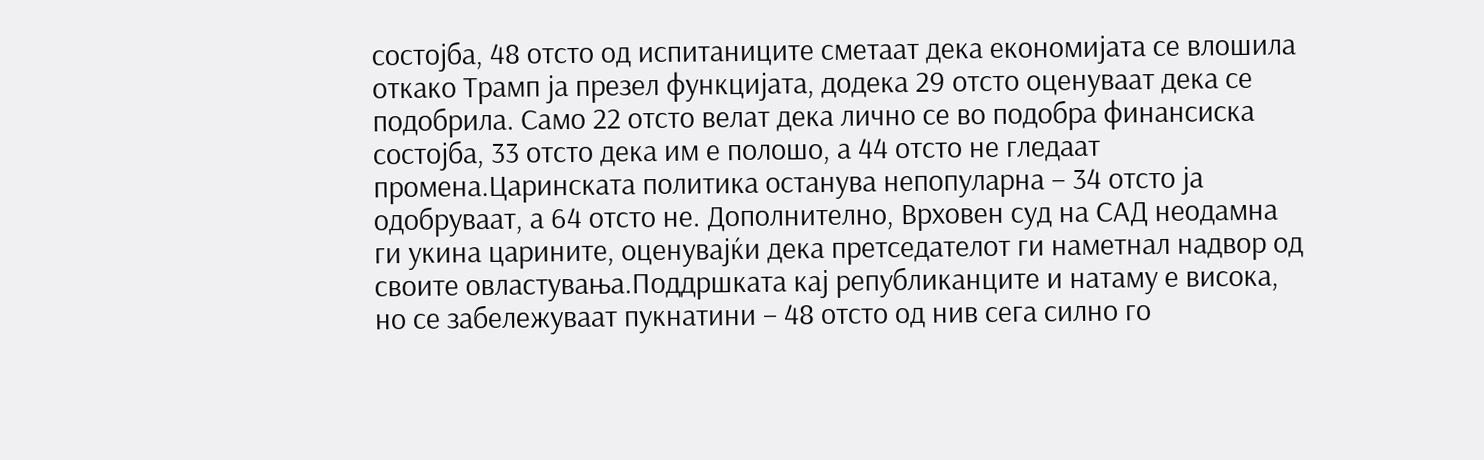состојба, 48 отсто од испитаниците сметаат дека економијата се влошила откако Трамп ја презел функцијата, додека 29 отсто оценуваат дека се подобрила. Само 22 отсто велат дека лично се во подобра финансиска состојба, 33 отсто дека им е полошо, а 44 отсто не гледаат промена.Царинската политика останува непопуларна – 34 отсто ја одобруваат, а 64 отсто не. Дополнително, Врховен суд на САД неодамна ги укина царините, оценувајќи дека претседателот ги наметнал надвор од своите овластувања.Поддршката кај републиканците и натаму е висока, но се забележуваат пукнатини – 48 отсто од нив сега силно го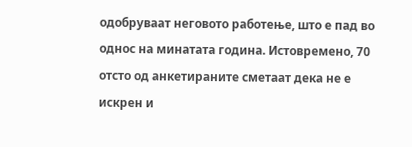одобруваат неговото работење, што е пад во однос на минатата година. Истовремено, 70 отсто од анкетираните сметаат дека не е искрен и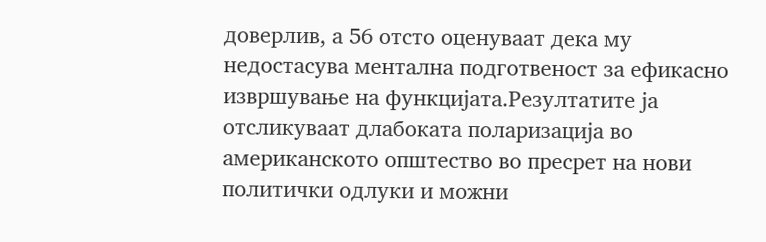доверлив, а 56 отсто оценуваат дека му недостасува ментална подготвеност за ефикасно извршување на функцијата.Резултатите ја отсликуваат длабоката поларизација во американското општество во пресрет на нови политички одлуки и можни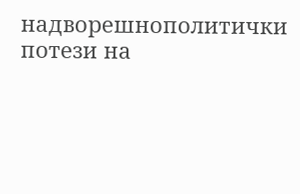надворешнополитички потези на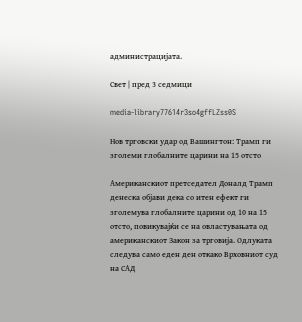администрацијата.

Свет | пред 3 седмици

media-library77614r3so4gffLZss0S

Нов трговски удар од Вашингтон: Трамп ги зголеми глобалните царини на 15 отсто

Американскиот претседател Доналд Трамп денеска објави дека со итен ефект ги зголемува глобалните царини од 10 на 15 отсто, повикувајќи се на овластувањата од американскиот Закон за трговија. Одлуката следува само еден ден откако Врховниот суд на САД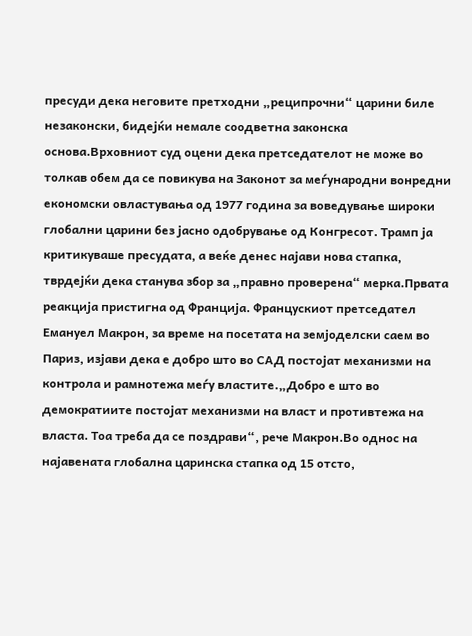пресуди дека неговите претходни „реципрочни“ царини биле незаконски, бидејќи немале соодветна законска основа.Врховниот суд оцени дека претседателот не може во толкав обем да се повикува на Законот за меѓународни вонредни економски овластувања од 1977 година за воведување широки глобални царини без јасно одобрување од Конгресот. Трамп ја критикуваше пресудата, а веќе денес најави нова стапка, тврдејќи дека станува збор за „правно проверена“ мерка.Првата реакција пристигна од Франција. Францускиот претседател Емануел Макрон, за време на посетата на земјоделски саем во Париз, изјави дека е добро што во САД постојат механизми на контрола и рамнотежа меѓу властите.„Добро е што во демократиите постојат механизми на власт и противтежа на власта. Тоа треба да се поздрави“, рече Макрон.Во однос на најавената глобална царинска стапка од 15 отсто,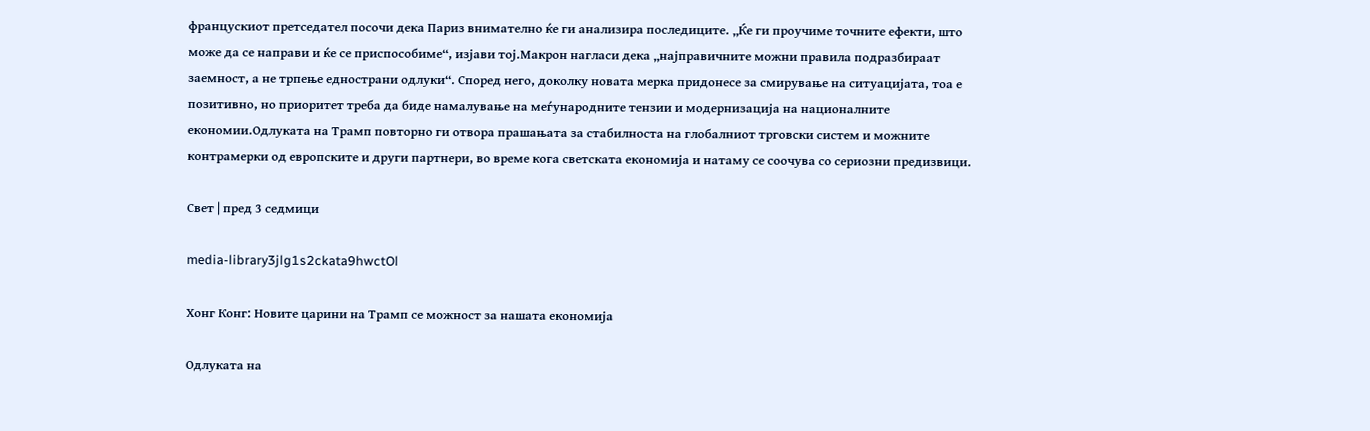францускиот претседател посочи дека Париз внимателно ќе ги анализира последиците. „Ќе ги проучиме точните ефекти, што може да се направи и ќе се приспособиме“, изјави тој.Макрон нагласи дека „најправичните можни правила подразбираат заемност, а не трпење еднострани одлуки“. Според него, доколку новата мерка придонесе за смирување на ситуацијата, тоа е позитивно, но приоритет треба да биде намалување на меѓународните тензии и модернизација на националните економии.Одлуката на Трамп повторно ги отвора прашањата за стабилноста на глобалниот трговски систем и можните контрамерки од европските и други партнери, во време кога светската економија и натаму се соочува со сериозни предизвици.

Свет | пред 3 седмици

media-library3jlg1s2ckata9hwctOl

Хонг Конг: Новите царини на Трамп се можност за нашата економија

Одлуката на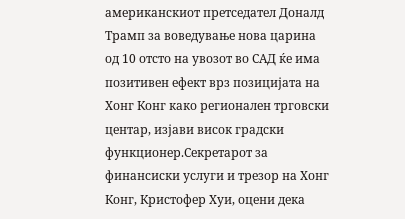американскиот претседател Доналд Трамп за воведување нова царина од 10 отсто на увозот во САД ќе има позитивен ефект врз позицијата на Хонг Конг како регионален трговски центар, изјави висок градски функционер.Секретарот за финансиски услуги и трезор на Хонг Конг, Кристофер Хуи, оцени дека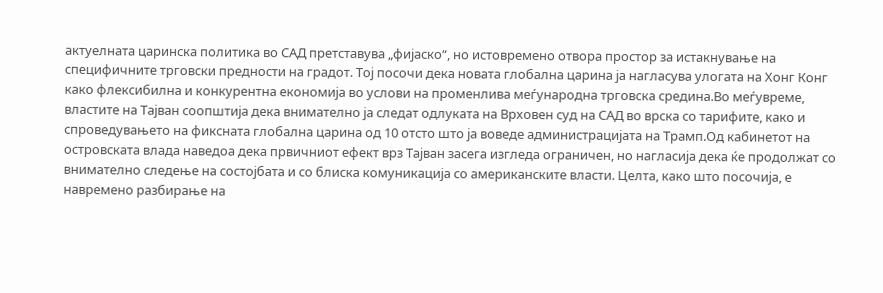актуелната царинска политика во САД претставува „фијаско“, но истовремено отвора простор за истакнување на специфичните трговски предности на градот. Тој посочи дека новата глобална царина ја нагласува улогата на Хонг Конг како флексибилна и конкурентна економија во услови на променлива меѓународна трговска средина.Во меѓувреме, властите на Тајван соопштија дека внимателно ја следат одлуката на Врховен суд на САД во врска со тарифите, како и спроведувањето на фиксната глобална царина од 10 отсто што ја воведе администрацијата на Трамп.Од кабинетот на островската влада наведоа дека првичниот ефект врз Тајван засега изгледа ограничен, но нагласија дека ќе продолжат со внимателно следење на состојбата и со блиска комуникација со американските власти. Целта, како што посочија, е навремено разбирање на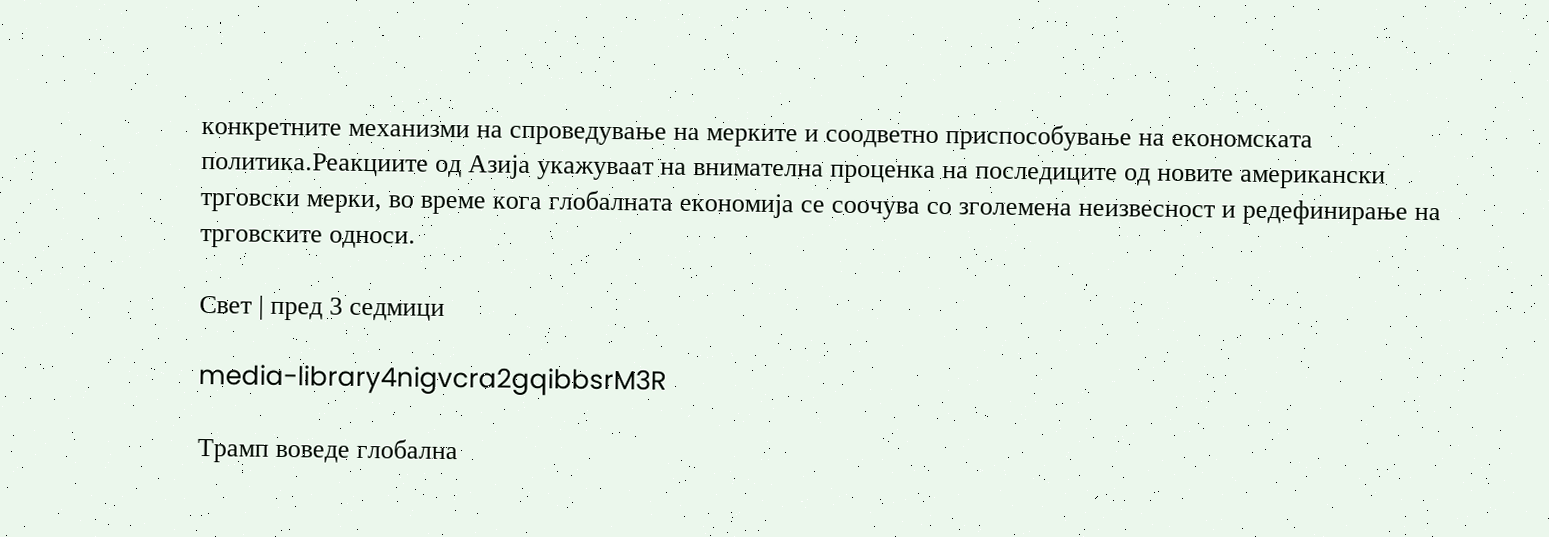конкретните механизми на спроведување на мерките и соодветно приспособување на економската политика.Реакциите од Азија укажуваат на внимателна проценка на последиците од новите американски трговски мерки, во време кога глобалната економија се соочува со зголемена неизвесност и редефинирање на трговските односи.

Свет | пред 3 седмици

media-library4nigvcra2gqibbsrM3R

Трамп воведе глобална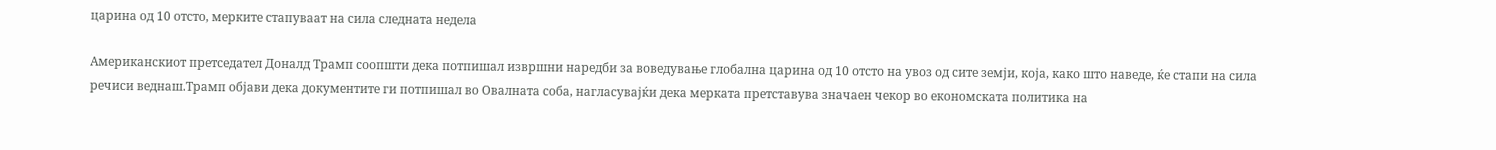царина од 10 отсто, мерките стапуваат на сила следната недела

Американскиот претседател Доналд Трамп соопшти дека потпишал извршни наредби за воведување глобална царина од 10 отсто на увоз од сите земји, која, како што наведе, ќе стапи на сила речиси веднаш.Трамп објави дека документите ги потпишал во Овалната соба, нагласувајќи дека мерката претставува значаен чекор во економската политика на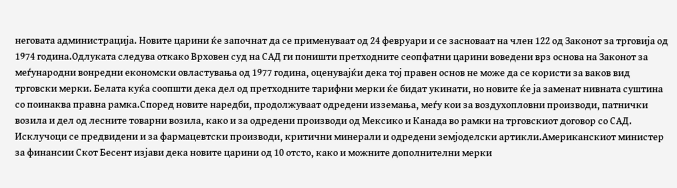неговата администрација. Новите царини ќе започнат да се применуваат од 24 февруари и се засноваат на член 122 од Законот за трговија од 1974 година.Одлуката следува откако Врховен суд на САД ги поништи претходните сеопфатни царини воведени врз основа на Законот за меѓународни вонредни економски овластувања од 1977 година, оценувајќи дека тој правен основ не може да се користи за ваков вид трговски мерки. Белата куќа соопшти дека дел од претходните тарифни мерки ќе бидат укинати, но новите ќе ја заменат нивната суштина со поинаква правна рамка.Според новите наредби, продолжуваат одредени изземања, меѓу кои за воздухопловни производи, патнички возила и дел од лесните товарни возила, како и за одредени производи од Мексико и Канада во рамки на трговскиот договор со САД. Исклучоци се предвидени и за фармацевтски производи, критични минерали и одредени земјоделски артикли.Американскиот министер за финансии Скот Бесент изјави дека новите царини од 10 отсто, како и можните дополнителни мерки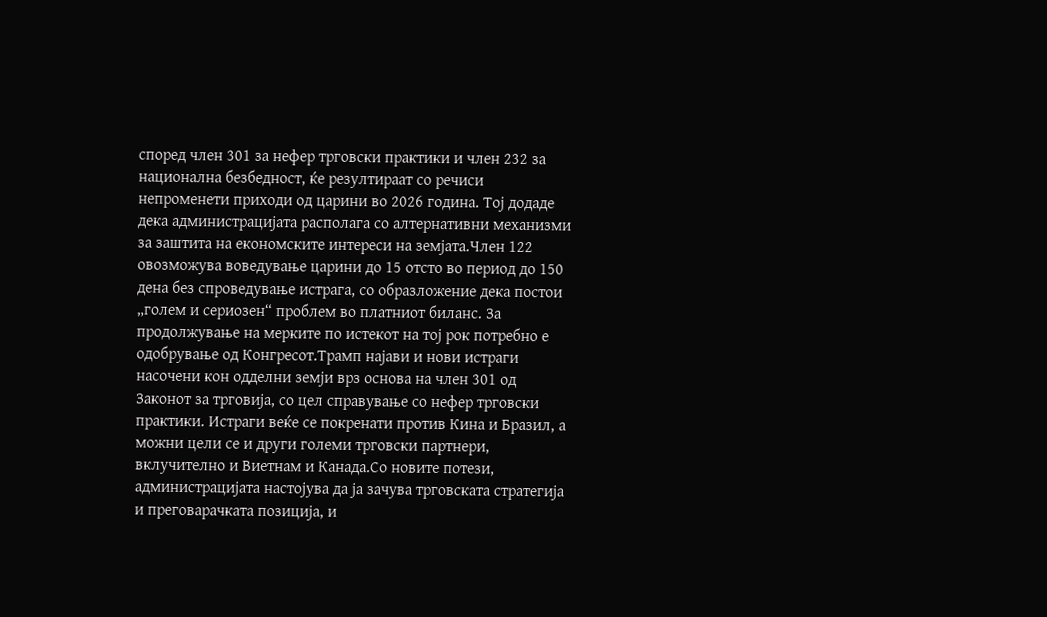според член 301 за нефер трговски практики и член 232 за национална безбедност, ќе резултираат со речиси непроменети приходи од царини во 2026 година. Тој додаде дека администрацијата располага со алтернативни механизми за заштита на економските интереси на земјата.Член 122 овозможува воведување царини до 15 отсто во период до 150 дена без спроведување истрага, со образложение дека постои „голем и сериозен“ проблем во платниот биланс. За продолжување на мерките по истекот на тој рок потребно е одобрување од Конгресот.Трамп најави и нови истраги насочени кон одделни земји врз основа на член 301 од Законот за трговија, со цел справување со нефер трговски практики. Истраги веќе се покренати против Кина и Бразил, а можни цели се и други големи трговски партнери, вклучително и Виетнам и Канада.Со новите потези, администрацијата настојува да ја зачува трговската стратегија и преговарачката позиција, и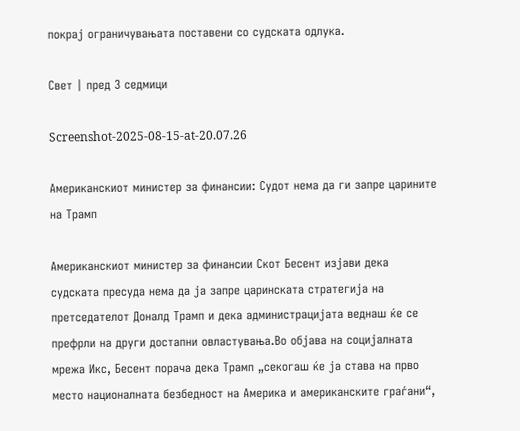покрај ограничувањата поставени со судската одлука.

Свет | пред 3 седмици

Screenshot-2025-08-15-at-20.07.26

Американскиот министер за финансии: Судот нема да ги запре царините на Трамп

Американскиот министер за финансии Скот Бесент изјави дека судската пресуда нема да ја запре царинската стратегија на претседателот Доналд Трамп и дека администрацијата веднаш ќе се префрли на други достапни овластувања.Во објава на социјалната мрежа Икс, Бесент порача дека Трамп „секогаш ќе ја става на прво место националната безбедност на Америка и американските граѓани“,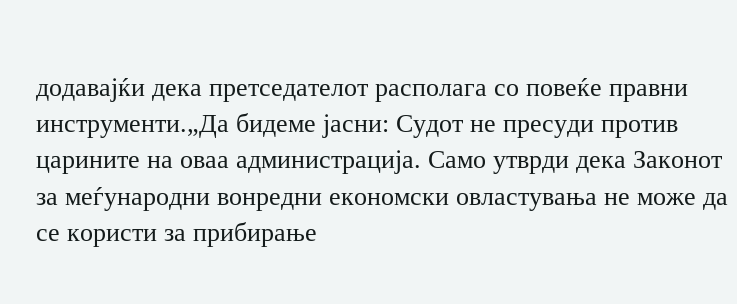додавајќи дека претседателот располага со повеќе правни инструменти.„Да бидеме јасни: Судот не пресуди против царините на оваа администрација. Само утврди дека Законот за меѓународни вонредни економски овластувања не може да се користи за прибирање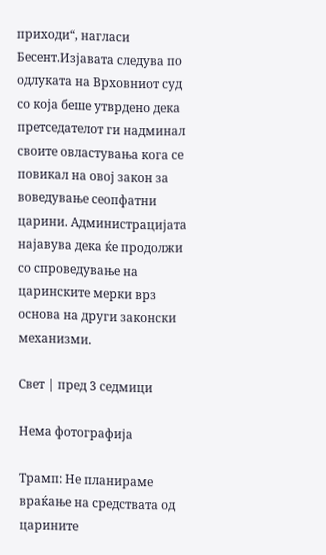приходи“, нагласи Бесент.Изјавата следува по одлуката на Врховниот суд со која беше утврдено дека претседателот ги надминал своите овластувања кога се повикал на овој закон за воведување сеопфатни царини. Администрацијата најавува дека ќе продолжи со спроведување на царинските мерки врз основа на други законски механизми.

Свет | пред 3 седмици

Нема фотографија

Трамп: Не планираме враќање на средствата од царините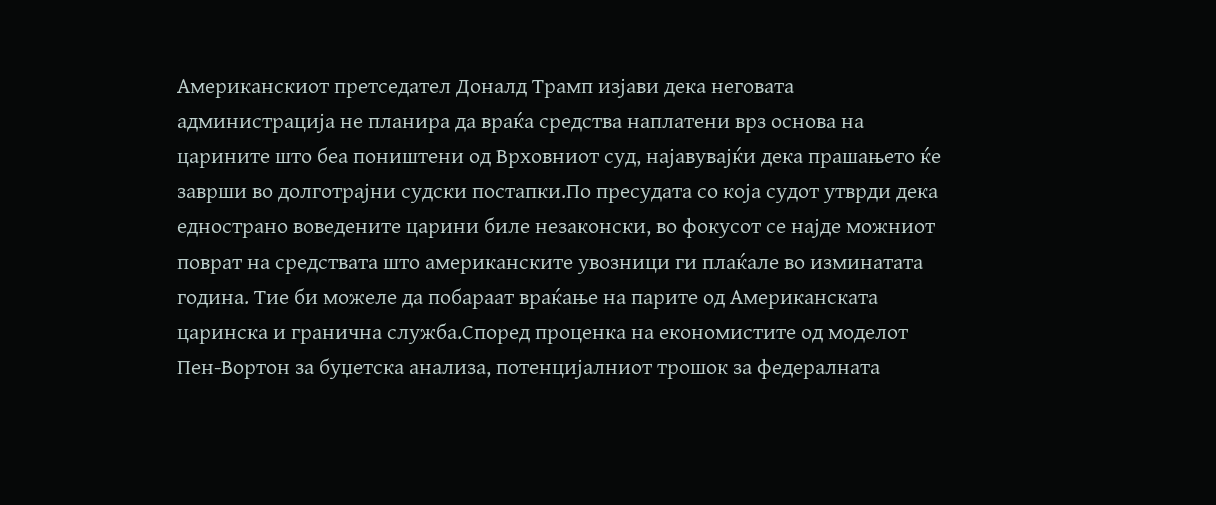Американскиот претседател Доналд Трамп изјави дека неговата администрација не планира да враќа средства наплатени врз основа на царините што беа поништени од Врховниот суд, најавувајќи дека прашањето ќе заврши во долготрајни судски постапки.По пресудата со која судот утврди дека еднострано воведените царини биле незаконски, во фокусот се најде можниот поврат на средствата што американските увозници ги плаќале во изминатата година. Тие би можеле да побараат враќање на парите од Американската царинска и гранична служба.Според проценка на економистите од моделот Пен-Вортон за буџетска анализа, потенцијалниот трошок за федералната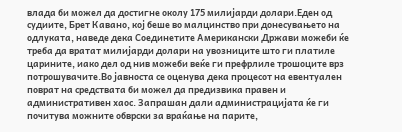влада би можел да достигне околу 175 милијарди долари.Еден од судиите, Брет Кавано, кој беше во малцинство при донесувањето на одлуката, наведе дека Соединетите Американски Држави можеби ќе треба да вратат милијарди долари на увозниците што ги платиле царините, иако дел од нив можеби веќе ги префрлиле трошоците врз потрошувачите.Во јавноста се оценува дека процесот на евентуален поврат на средствата би можел да предизвика правен и административен хаос. Запрашан дали администрацијата ќе ги почитува можните обврски за враќање на парите,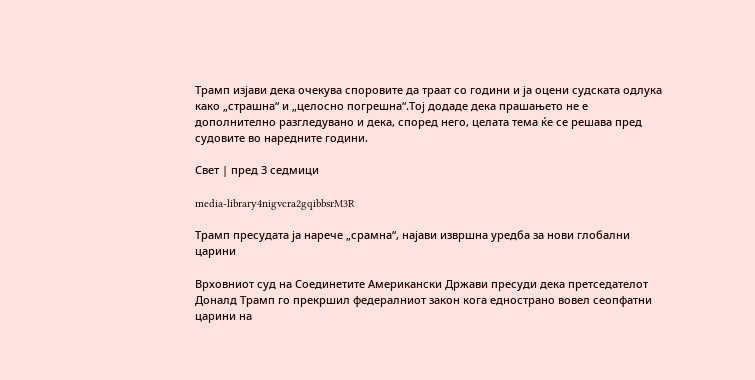Трамп изјави дека очекува споровите да траат со години и ја оцени судската одлука како „страшна“ и „целосно погрешна“.Тој додаде дека прашањето не е дополнително разгледувано и дека, според него, целата тема ќе се решава пред судовите во наредните години.

Свет | пред 3 седмици

media-library4nigvcra2gqibbsrM3R

Трамп пресудата ја нарече „срамна“, најави извршна уредба за нови глобални царини

Врховниот суд на Соединетите Американски Држави пресуди дека претседателот Доналд Трамп го прекршил федералниот закон кога еднострано вовел сеопфатни царини на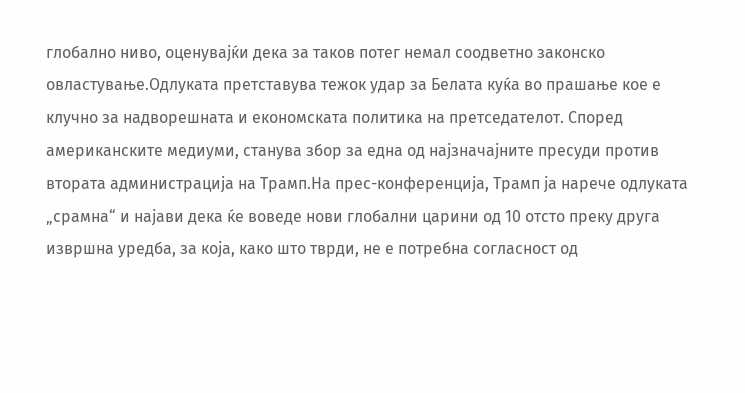глобално ниво, оценувајќи дека за таков потег немал соодветно законско овластување.Одлуката претставува тежок удар за Белата куќа во прашање кое е клучно за надворешната и економската политика на претседателот. Според американските медиуми, станува збор за една од најзначајните пресуди против втората администрација на Трамп.На прес-конференција, Трамп ја нарече одлуката „срамна“ и најави дека ќе воведе нови глобални царини од 10 отсто преку друга извршна уредба, за која, како што тврди, не е потребна согласност од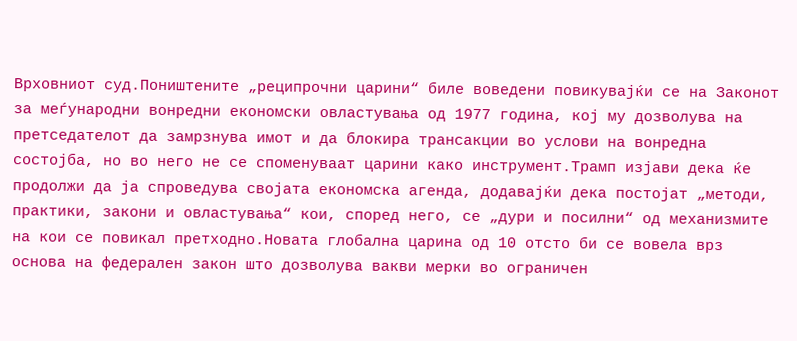Врховниот суд.Поништените „реципрочни царини“ биле воведени повикувајќи се на Законот за меѓународни вонредни економски овластувања од 1977 година, кој му дозволува на претседателот да замрзнува имот и да блокира трансакции во услови на вонредна состојба, но во него не се споменуваат царини како инструмент.Трамп изјави дека ќе продолжи да ја спроведува својата економска агенда, додавајќи дека постојат „методи, практики, закони и овластувања“ кои, според него, се „дури и посилни“ од механизмите на кои се повикал претходно.Новата глобална царина од 10 отсто би се вовела врз основа на федерален закон што дозволува вакви мерки во ограничен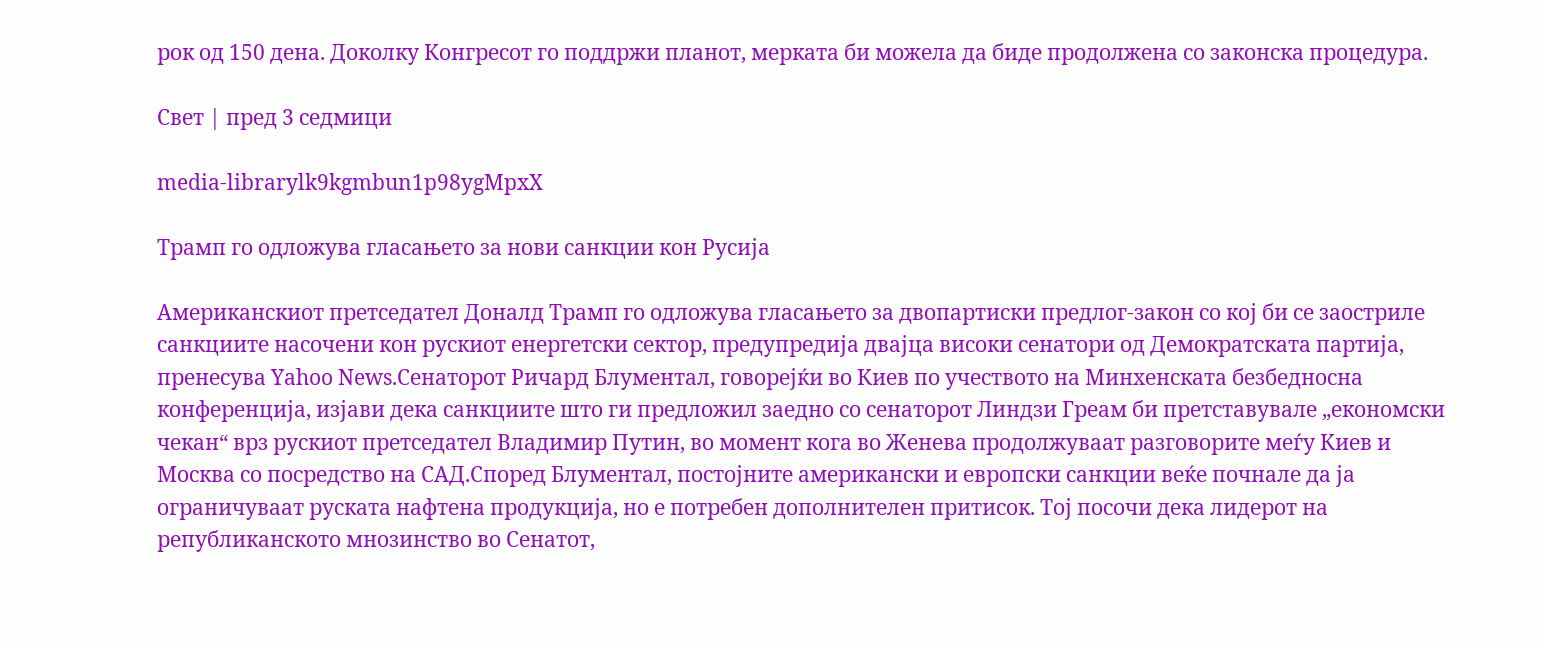рок од 150 дена. Доколку Конгресот го поддржи планот, мерката би можела да биде продолжена со законска процедура.

Свет | пред 3 седмици

media-librarylk9kgmbun1p98ygMpxX

Трамп го одложува гласањето за нови санкции кон Русија

Американскиот претседател Доналд Трамп го одложува гласањето за двопартиски предлог-закон со кој би се заостриле санкциите насочени кон рускиот енергетски сектор, предупредија двајца високи сенатори од Демократската партија, пренесува Yahoo News.Сенаторот Ричард Блументал, говорејќи во Киев по учеството на Минхенската безбедносна конференција, изјави дека санкциите што ги предложил заедно со сенаторот Линдзи Греам би претставувале „економски чекан“ врз рускиот претседател Владимир Путин, во момент кога во Женева продолжуваат разговорите меѓу Киев и Москва со посредство на САД.Според Блументал, постојните американски и европски санкции веќе почнале да ја ограничуваат руската нафтена продукција, но е потребен дополнителен притисок. Тој посочи дека лидерот на републиканското мнозинство во Сенатот,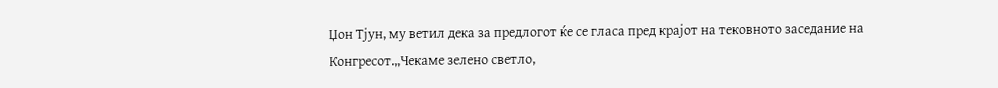Џон Тјун, му ветил дека за предлогот ќе се гласа пред крајот на тековното заседание на Конгресот.„Чекаме зелено светло,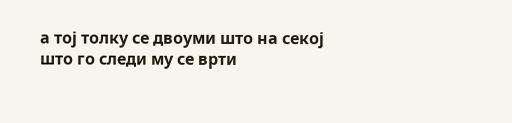а тој толку се двоуми што на секој што го следи му се врти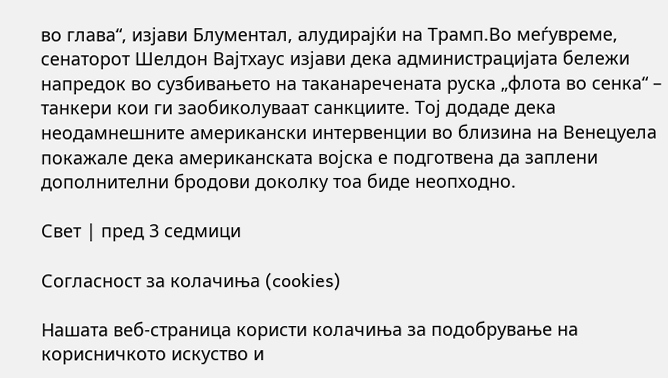во глава“, изјави Блументал, алудирајќи на Трамп.Во меѓувреме, сенаторот Шелдон Вајтхаус изјави дека администрацијата бележи напредок во сузбивањето на таканаречената руска „флота во сенка“ – танкери кои ги заобиколуваат санкциите. Тој додаде дека неодамнешните американски интервенции во близина на Венецуела покажале дека американската војска е подготвена да заплени дополнителни бродови доколку тоа биде неопходно.

Свет | пред 3 седмици

Согласност за колачиња (cookies)

Нашата веб-страница користи колачиња за подобрување на корисничкото искуство и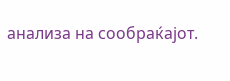анализа на сообраќајот.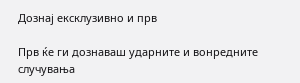Дознај ексклузивно и прв

Прв ќе ги дознаваш ударните и вонредните случувања